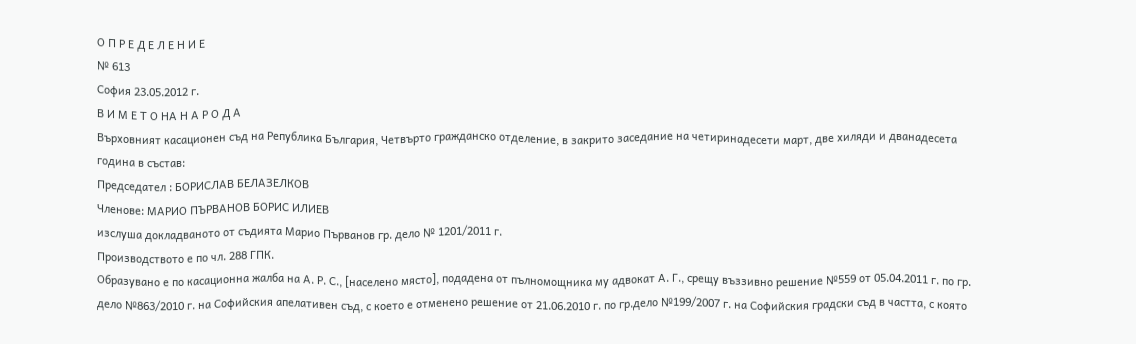О П Р Е Д Е Л Е Н И Е
№ 613
София 23.05.2012 г.
В И М Е Т О НА Н А Р О Д А
Върховният касационен съд на Република България, Четвърто гражданско отделение, в закрито заседание на четиринадесети март, две хиляди и дванадесета година в състав:
Председател : БОРИСЛАВ БЕЛАЗЕЛКОВ
Членове: МАРИО ПЪРВАНОВ БОРИС ИЛИЕВ
изслуша докладваното от съдията Марио Първанов гр. дело № 1201/2011 г.
Производството е по чл. 288 ГПК.
Образувано е по касационна жалба на А. Р. С., [населено място], подадена от пълномощника му адвокат А. Г., срещу въззивно решение №559 от 05.04.2011 г. по гр. дело №863/2010 г. на Софийския апелативен съд, с което е отменено решение от 21.06.2010 г. по гр.дело №199/2007 г. на Софийския градски съд в частта, с която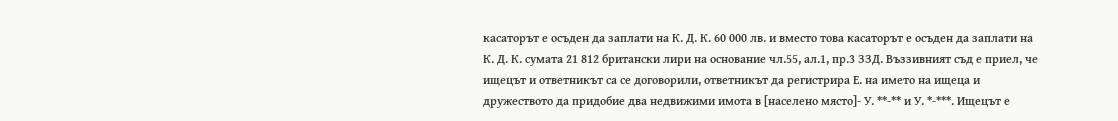касаторът е осъден да заплати на К. Д. К. 60 000 лв. и вместо това касаторът е осъден да заплати на К. Д. К. сумата 21 812 британски лири на основание чл.55, ал.1, пр.3 ЗЗД. Въззивният съд е приел, че ищецът и ответникът са се договорили, ответникът да регистрира Е. на името на ищеца и дружеството да придобие два недвижими имота в [населено място]- У. **-** и У. *-***. Ищецът е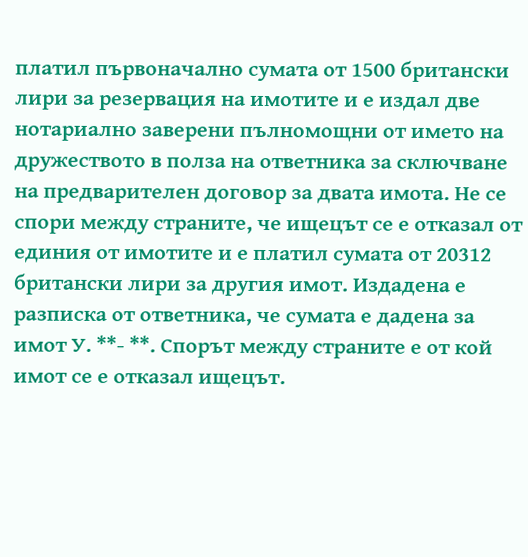платил първоначално сумата от 1500 британски лири за резервация на имотите и е издал две нотариално заверени пълномощни от името на дружеството в полза на ответника за сключване на предварителен договор за двата имота. Не се спори между страните, че ищецът се е отказал от единия от имотите и е платил сумата от 20312 британски лири за другия имот. Издадена е разписка от ответника, че сумата е дадена за имот У. **- **. Спорът между страните е от кой имот се е отказал ищецът.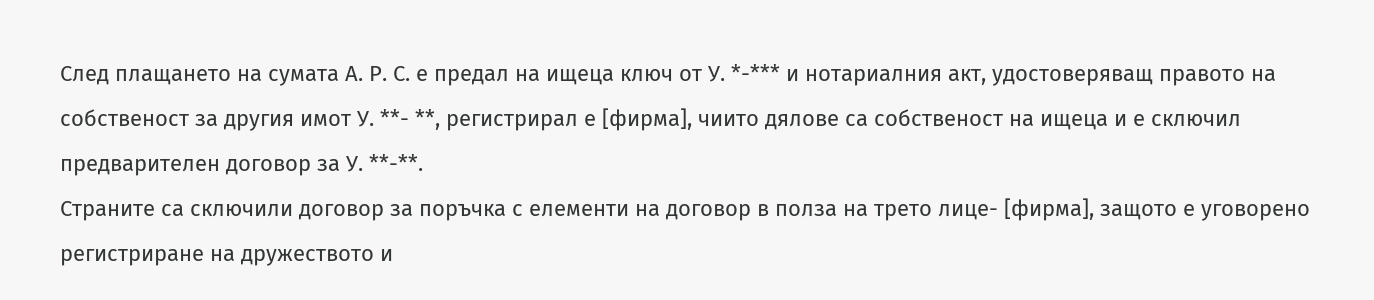След плащането на сумата А. Р. С. е предал на ищеца ключ от У. *-*** и нотариалния акт, удостоверяващ правото на собственост за другия имот У. **- **, регистрирал е [фирма], чиито дялове са собственост на ищеца и е сключил предварителен договор за У. **-**.
Страните са сключили договор за поръчка с елементи на договор в полза на трето лице- [фирма], защото е уговорено регистриране на дружеството и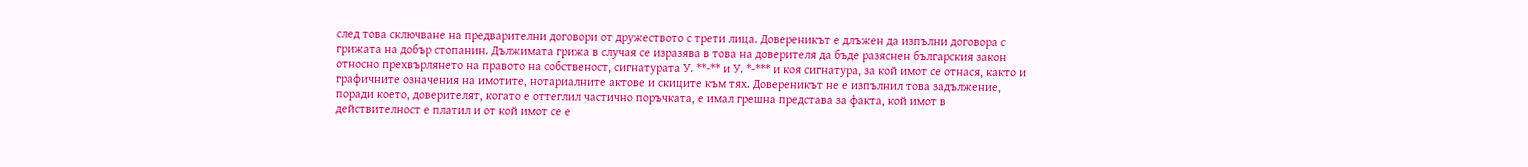след това сключване на предварителни договори от дружеството с трети лица. Довереникът е длъжен да изпълни договора с грижата на добър стопанин. Дължимата грижа в случая се изразява в това на доверителя да бъде разяснен българския закон относно прехвърлянето на правото на собственост, сигнатурата У. **-** и У. *-*** и коя сигнатура, за кой имот се отнася, както и графичните означения на имотите, нотариалните актове и скиците към тях. Довереникът не е изпълнил това задължение, поради което, доверителят, когато е оттеглил частично поръчката, е имал грешна представа за факта, кой имот в действителност е платил и от кой имот се е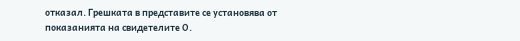отказал. Грешката в представите се установява от показанията на свидетелите О.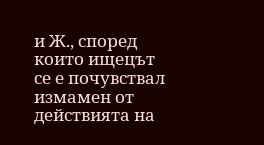и Ж., според които ищецът се е почувствал измамен от действията на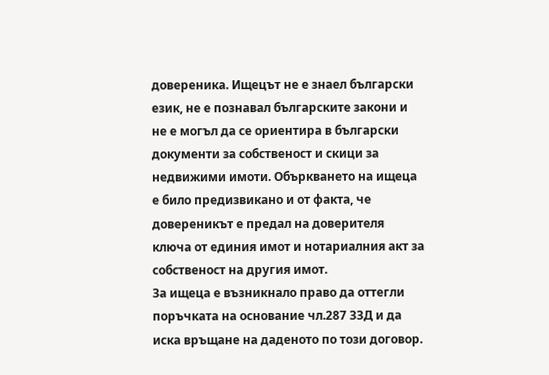довереника. Ищецът не е знаел български език, не е познавал българските закони и не е могъл да се ориентира в български документи за собственост и скици за недвижими имоти. Объркването на ищеца е било предизвикано и от факта, че довереникът е предал на доверителя ключа от единия имот и нотариалния акт за собственост на другия имот.
За ищеца е възникнало право да оттегли поръчката на основание чл.287 ЗЗД и да иска връщане на даденото по този договор.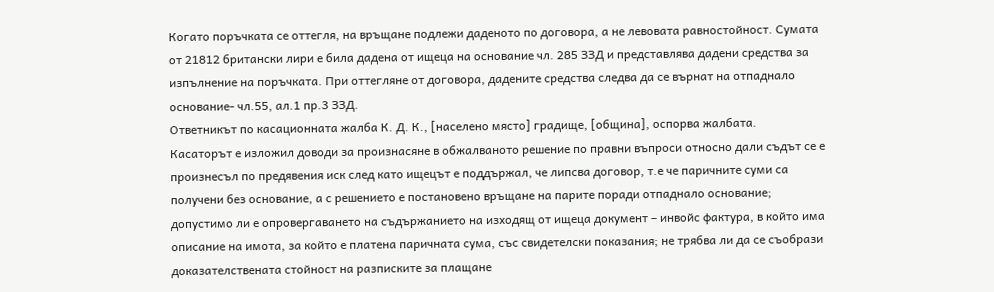Когато поръчката се оттегля, на връщане подлежи даденото по договора, а не левовата равностойност. Сумата от 21812 британски лири е била дадена от ищеца на основание чл. 285 ЗЗД и представлява дадени средства за изпълнение на поръчката. При оттегляне от договора, дадените средства следва да се върнат на отпаднало основание- чл.55, ал.1 пр.3 ЗЗД.
Ответникът по касационната жалба К. Д. К., [населено място] градище, [община], оспорва жалбата.
Касаторът е изложил доводи за произнасяне в обжалваното решение по правни въпроси относно дали съдът се е произнесъл по предявения иск след като ищецът е поддържал, че липсва договор, т.е че паричните суми са получени без основание, а с решението е постановено връщане на парите поради отпаднало основание; допустимо ли е опровергаването на съдържанието на изходящ от ищеца документ – инвойс фактура, в който има описание на имота, за който е платена паричната сума, със свидетелски показания; не трябва ли да се съобрази доказателствената стойност на разписките за плащане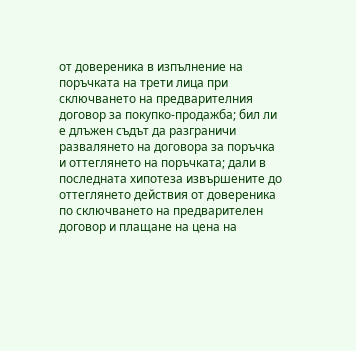от довереника в изпълнение на поръчката на трети лица при сключването на предварителния договор за покупко-продажба; бил ли е длъжен съдът да разграничи развалянето на договора за поръчка и оттеглянето на поръчката; дали в последната хипотеза извършените до оттеглянето действия от довереника по сключването на предварителен договор и плащане на цена на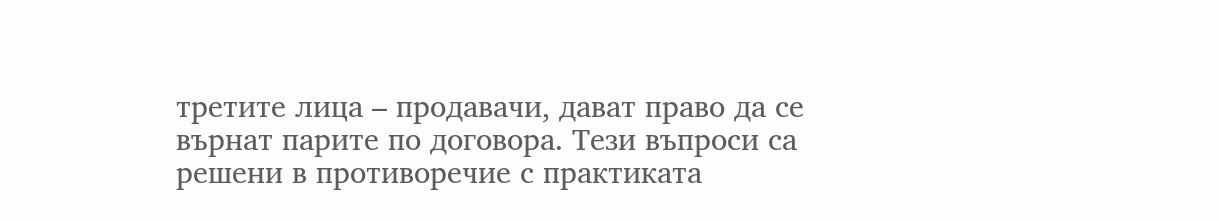третите лица – продавачи, дават право да се върнат парите по договора. Тези въпроси са решени в противоречие с практиката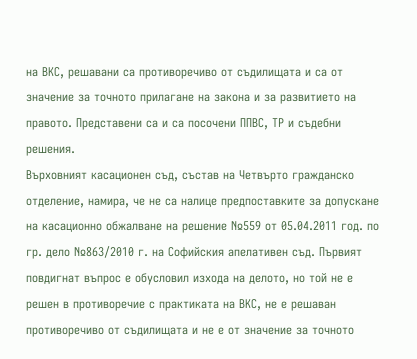на ВКС, решавани са противоречиво от съдилищата и са от значение за точното прилагане на закона и за развитието на правото. Представени са и са посочени ППВС, ТР и съдебни решения.
Върховният касационен съд, състав на Четвърто гражданско отделение, намира, че не са налице предпоставките за допускане на касационно обжалване на решение №559 от 05.04.2011 год. по гр. дело №863/2010 г. на Софийския апелативен съд. Първият повдигнат въпрос е обусловил изхода на делото, но той не е решен в противоречие с практиката на ВКС, не е решаван противоречиво от съдилищата и не е от значение за точното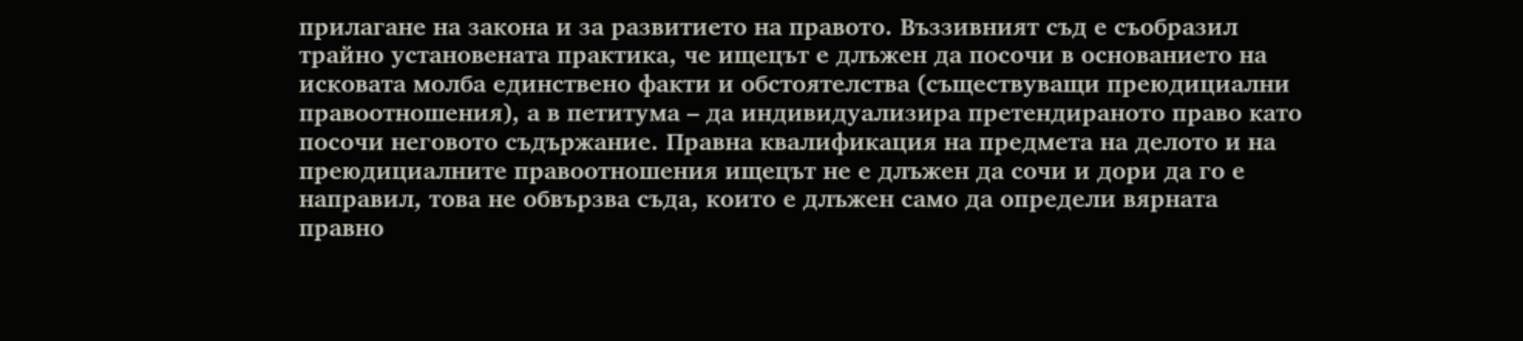прилагане на закона и за развитието на правото. Въззивният съд е съобразил трайно установената практика, че ищецът е длъжен да посочи в основанието на исковата молба единствено факти и обстоятелства (съществуващи преюдициални правоотношения), а в петитума – да индивидуализира претендираното право като посочи неговото съдържание. Правна квалификация на предмета на делото и на преюдициалните правоотношения ищецът не е длъжен да сочи и дори да го е направил, това не обвързва съда, които е длъжен само да определи вярната правно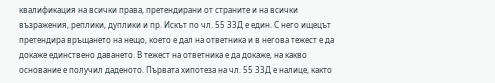квалификация на всички права, претендирани от страните и на всички възражения, реплики, дуплики и пр. Искът по чл. 55 ЗЗД е един. С него ищецът претендира връщането на нещо, което е дал на ответника и в негова тежест е да докаже единствено даването. В тежест на ответника е да докаже, на какво основание е получил даденото. Първата хипотеза на чл. 55 ЗЗД е налице, както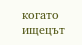когато ищецът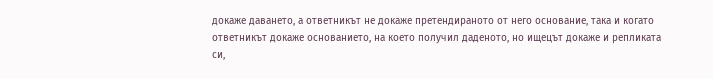докаже даването, а ответникът не докаже претендираното от него основание, така и когато ответникът докаже основанието, на което получил даденото, но ищецът докаже и репликата си,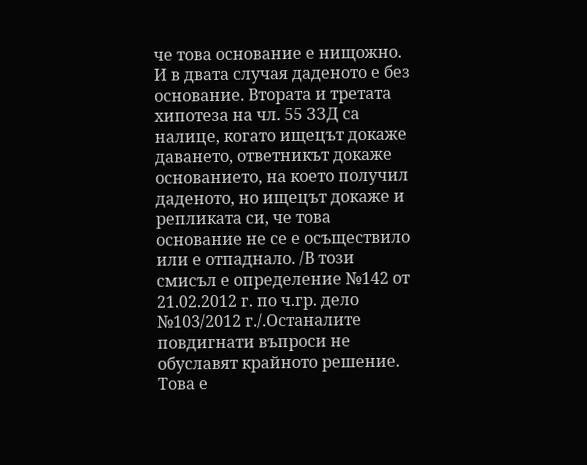че това основание е нищожно. И в двата случая даденото е без основание. Втората и третата хипотеза на чл. 55 ЗЗД са налице, когато ищецът докаже даването, ответникът докаже основанието, на което получил даденото, но ищецът докаже и репликата си, че това основание не се е осъществило или е отпаднало. /В този смисъл е определение №142 от 21.02.2012 г. по ч.гр. дело №103/2012 г./.Останалите повдигнати въпроси не обуславят крайното решение. Това е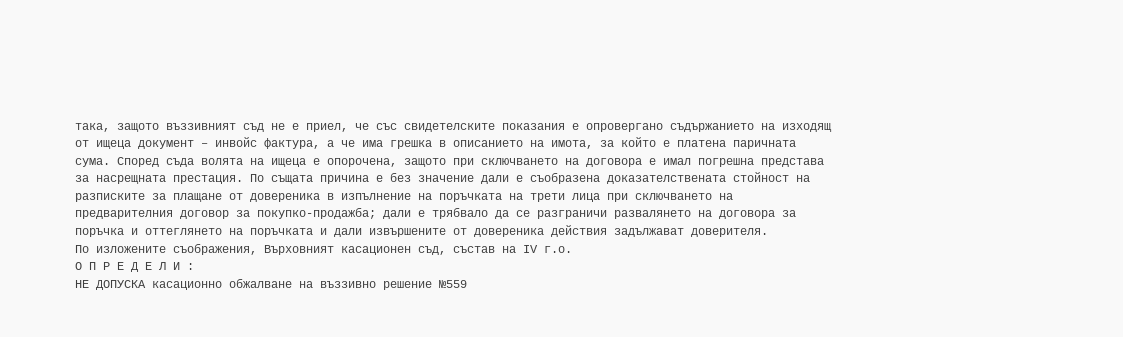така, защото въззивният съд не е приел, че със свидетелските показания е опровергано съдържанието на изходящ от ищеца документ – инвойс фактура, а че има грешка в описанието на имота, за който е платена паричната сума. Според съда волята на ищеца е опорочена, защото при сключването на договора е имал погрешна представа за насрещната престация. По същата причина е без значение дали е съобразена доказателствената стойност на разписките за плащане от довереника в изпълнение на поръчката на трети лица при сключването на предварителния договор за покупко-продажба; дали е трябвало да се разграничи развалянето на договора за поръчка и оттеглянето на поръчката и дали извършените от довереника действия задължават доверителя.
По изложените съображения, Върховният касационен съд, състав на ІV г.о.
О П Р Е Д Е Л И :
НЕ ДОПУСКА касационно обжалване на въззивно решение №559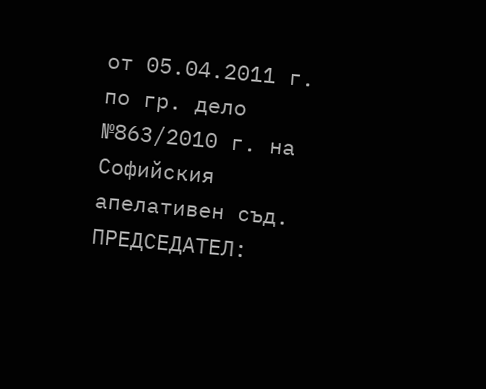от 05.04.2011 г. по гр. дело №863/2010 г. на Софийския апелативен съд.
ПРЕДСЕДАТЕЛ: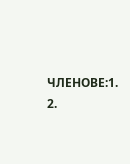ЧЛЕНОВЕ:1.
2.